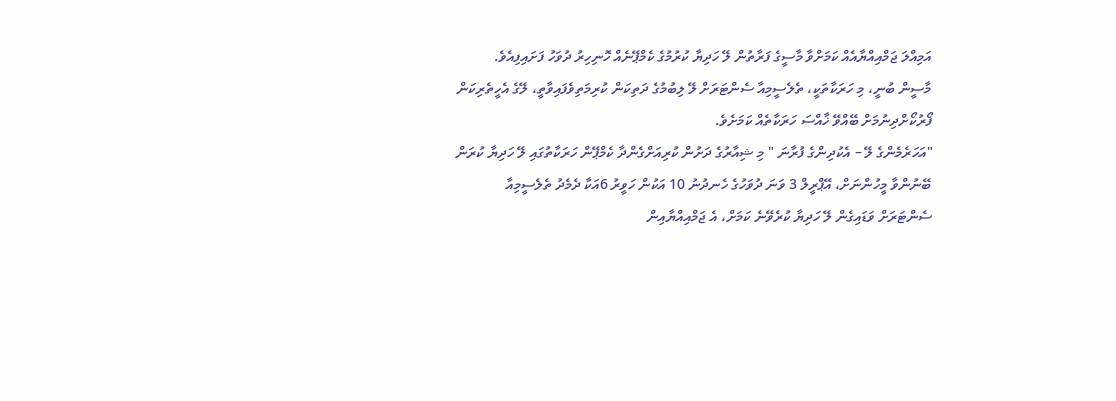އަމިއްލަ ޖަމްއިއްޔާއެއް ކަމަށްވާ މާސީގެ ފަރާތުން ލޭ ހަދިޔާ ކުރުމުގެ ކެމްޕޭނެއް ހޮނިހިރު ދުވަހު ފަށައިފިއެވެ.
މާސީން ބުނީ، މި ހަރަކާތަކީ، ތެލެސީމިއާ ސެންޓަރަށް ލޭ ލިބުމުގެ ދަތިކަން ކުރިމަތިވެފައިވާތީ، ލޭގެ އެހީތެރިކަން ފޯރުކޯށްދިނުމަށް ބޭއްވޭ ޚާއްސަ ހަރަކާތެއް ކަމަށެވެ.
"އަހަރެމެންގެ ލޭ – އެކުދިންގެ ފުރާނަ " މި ޝިއާރުގެ ދަށުން ކުރިއަށްގެންދާ ކެމްޕޭން ހަރަކާތުގައި ލޭ ހަދިޔާ ކުރަން ބޭނުންވާ މީހުންނަށް، އޭޕްރީލް 3 ވަނަ ދުވަހުގެ ހެނދުނު 10 އަކުން ހަވީރު 6އަކާ ދެމެދު ތެލެސީމިއާ ސެންޓަރަށް ވަޑައިގެން ލޭ ހަދިޔާ ކުރެވޭނެ ކަމަށް، އެ ޖަމްއިއްޔާއިން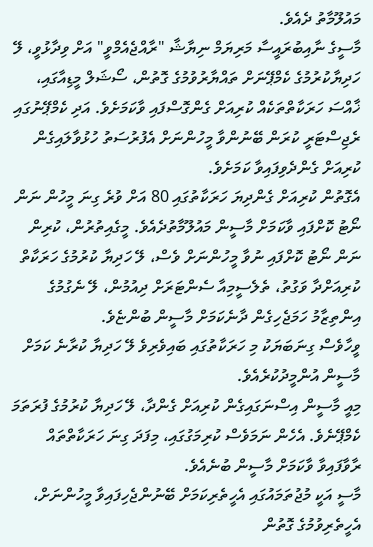މައުލޫމާތު ދެއެވެ.
މާސީގެ ނާއިބުރައީސާ މަރިޔަމް ނިޔާޝާ "ރާއްޖެއެމްވީ" އަށް ވިދާޅުވީ، ލޭ ހަދިޔާކުރުމުގެ ކެމްޕޭނަށް ތައްޔާރުވުމުގެ ގޮތުން، ސޯޝަލް މީޑިއާގައި، ޚާއްސަ ހަރަކާތްތަކެއް ކުރިއަށް ގެންގޮސްފައި ވާކަމަށެވެ. އަދި ކެމްޕޭނުގައި ރެޖިސްޓަރީ ކުރަން ބޭނުންވާ މީހުންނަށް އެފުރުސަތު ހުޅުވާލައިގެން ކުރިއަށް ގެންދެވިފައިވާ ކަމަށެވެ.
އެގޮތުން ކުރިއަށް ގެންދިޔަ ހަރަކާތުގައި 80 އަށް ވުރެ ގިނަ މީހުން ނަން ނޯޓު ކޮށްފައި ވާކަމަށް މާސީން މައުލޫމާތުދެއެވެ. މީގެއިތުރުން، ކުރިން ނަން ނޯޓު ކޮށްފައި ނުވާ މީހުންނަށް ވެސް، ލޭ ހަދިޔާ ކުރުމުގެ ހަރަކާތް ކުރިއަށްދާ ވަގުތު، ތެލެސީމިއާ ސެންޓަރަށް ދިއުމުން، ލޭ ނެގުމުގެ އިންތިޒާމު ހަމަޖެހިގެން ދާނެކަމަށް މާސީން ބުންޏެވެ.
ވީހާވެސް ގިނަބަޔަކު މި ހަރަކާތުގައި ބައިވެރިވެ ލޭ ހަދިޔާ ކުރާނެ ކަމަށް މާސީން އުންމީދުކުރެއެވެ.
މިއީ މާސީން އިސްނަގައިގެން ކުރިއަށް ގެންދާ، ލޭ ހަދިޔާ ކުރުމުގެ ފުރަތަމަ ކެމްޕޭނެވެ. އެހެން ނަމަވެސް ކުރިމަގުގައި، މިފަދަ ގިނަ ހަރަކާތްތައް ރާވާފައިވާ ވާކަމަށް މާސީން ބުނެއެވެ.
މާސީ އަކީ މުޖުތަމައުގައި އެހީތެރިކަމަށް ބޭނުންޖެހިފައިވާ މީހުންނަށް، އެހީތެރިވުމުގެ ގޮތުން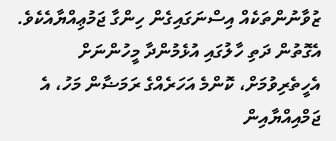ޒުވާނުންތަކެއް އިސްނަގައިގެން ހިންގާ ޖަމުޢިއްޔާއެކެވެ. އެގޮތުން ދަތި ހާލުގައި އުޅެމުންދާ މީހުންނަށް އެހީތެރިވުމަށް، ކޮންމެ އަހަރެއްގެ ރަމަޟާން މަހު، އެ ޖަމްއިއްޔާއިން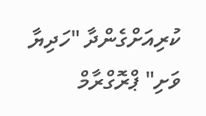ކުރިއަށްގެންދާ "ހަދިޔާ ވަށި" ޕްރޮގްރާމް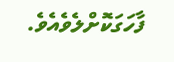ފާހަގަކޮށްލެވެއެވެ.